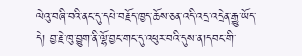ལེའུ་བཞི་བའི་ནང་དུ་དཔེ་བརྗོད་ཁྱད་ཆོས་ཅན་འདི་འདྲ་འདྲེན་རྒྱུ་ཡོད་དེ། བྱ་རྗེ་ཁུ་བྱུག་ནི་ལྷོ་བྱང་གང་དུ་འཕུར་བའི་དུས་ན།དབང་གི་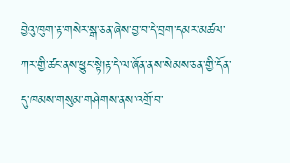བྱེའུ་ཁུག་རྟ་གསེར་སྒ་ཅན་ཞེས་བྱ་བ་དེ་བྲག་དམར་མཚལ་ཀར་གྱི་ཚང་ནས་ཕྱུང་སྟེ།རྟ་དེ་ལ་ཞོན་ནས་སེམས་ཅན་གྱི་དོན་དུ་ཁམས་གསུམ་གཤེགས་ནས་འགྲོ་བ་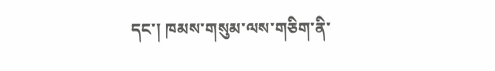དང་། ཁམས་གསུམ་ལས་གཅིག་ནི་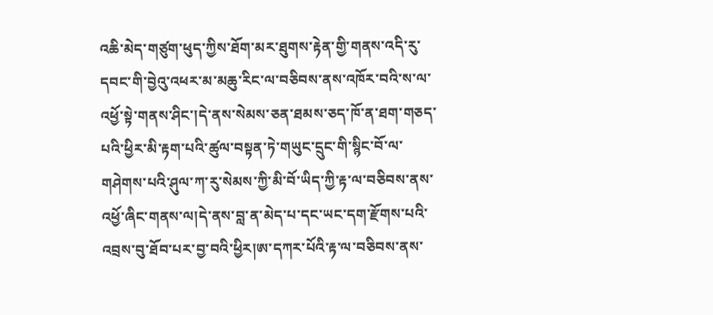འཆི་མེད་གཙུག་ཕུད་ཀྱིས་ཐོག་མར་ཐུགས་རྟེན་གྱི་གནས་འདི་རུ་དབང་གི་བྱེའུ་འཕར་མ་མཆུ་རིང་ལ་བཅིབས་ནས་འཁོར་བའི་ས་ལ་འཕྱོ་སྟེ་གནས་ཤིང་།དེ་ནས་སེམས་ཅན་ཐམས་ཅད་ཁོ་ན་ཐག་གཅད་པའི་ཕྱིར་མི་རྟག་པའི་ཚུལ་བསྟན་ཏེ་གཡུང་དྲུང་གི་སྙིང་བོ་ལ་གཤེགས་པའི་ཤུལ་ཀ་རུ་སེམས་ཀྱི་མི་བོ་ཡིད་ཀྱི་རྟ་ལ་བཅིབས་ནས་འཕྱོ་ཞིང་གནས་ལ།དེ་ནས་བླ་ན་མེད་པ་དང་ཡང་དག་རྫོགས་པའི་འབྲས་བུ་ཐོབ་པར་བྱ་བའི་ཕྱིར།ཨ་དཀར་པོའི་རྟ་ལ་བཅིབས་ནས་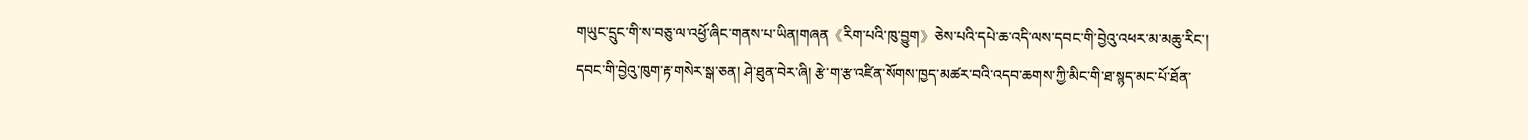གཡུང་དྲུང་གི་ས་བཅུ་ལ་འཕྱོ་ཞིང་གནས་པ་ཡིན།གཞན《རིག་པའི་ཁུ་བྱུག》ཅེས་པའི་དཔེ་ཆ་འདི་ལས་དབང་གི་བྱེའུ་འཕར་མ་མཆུ་རིང་། དབང་གི་བྱེའུ་ཁུག་རྟ་གསེར་སྒ་ཅན། ཤེ་ཐུན་བེར་ཞི། རྩེ་ག་རྩ་འཛིན་སོགས་ཁྱད་མཚར་བའི་འདབ་ཆགས་ཀྱི་མིང་གི་ཐ་སྙད་མང་པོ་ཐོན་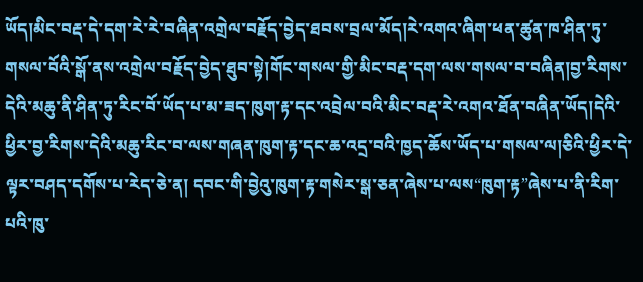ཡོད།མིང་བརྡ་དེ་དག་རེ་རེ་བཞིན་འགྲེལ་བརྗོད་བྱེད་ཐབས་བྲལ་མོད།རེ་འགའ་ཞིག་ཕན་ཚུན་ཁ་ཤིན་ཏུ་གསལ་བོའི་སྒོ་ནས་འགྲེལ་བརྗོད་བྱེད་ཐུབ་སྟེ།གོང་གསལ་གྱི་མིང་བརྡ་དག་ལས་གསལ་བ་བཞིན།བྱ་རིགས་དེའི་མཆུ་ནི་ཤིན་ཏུ་རིང་བོ་ཡོད་པ་མ་ཟད་ཁུག་རྟ་དང་འབྲེལ་བའི་མིང་བརྡ་རེ་འགའ་ཐོན་བཞིན་ཡོད།དེའི་ཕྱིར་བྱ་རིགས་དེའི་མཆུ་རིང་བ་ལས་གཞན་ཁུག་རྟ་དང་ཆ་འདྲ་བའི་ཁྱད་ཆོས་ཡོད་པ་གསལ་ལ།ཅིའི་ཕྱིར་དེ་ལྟར་བཤད་དགོས་པ་རེད་ཅེ་ན། དབང་གི་བྱེའུ་ཁུག་རྟ་གསེར་སྒ་ཅན་ཞེས་པ་ལས“ཁུག་རྟ”ཞེས་པ་ནི་རིག་པའི་ཁུ་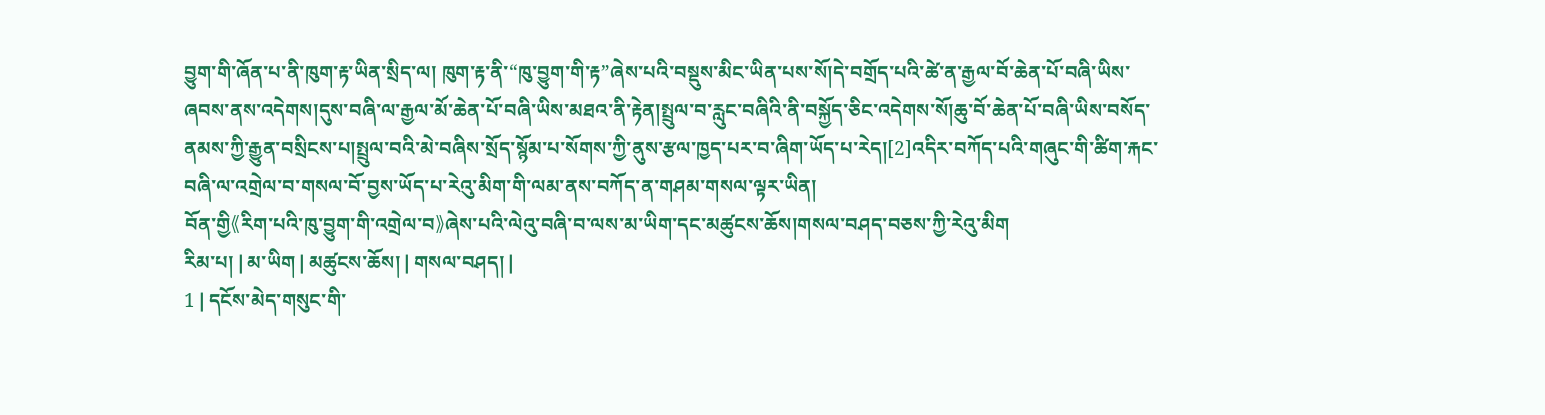བྱུག་གི་ཞོན་པ་ནི་ཁུག་རྟ་ཡིན་སྲིད་ལ། ཁུག་རྟ་ནི་“ཁུ་བྱུག་གི་རྟ”ཞེས་པའི་བསྡུས་མིང་ཡིན་པས་སོ།དེ་བགྲོད་པའི་ཚེ་ན་རྒྱལ་བོ་ཆེན་པོ་བཞི་ཡིས་ཞབས་ནས་འདེགས།དུས་བཞི་ལ་རྒྱལ་མོ་ཆེན་པོ་བཞི་ཡིས་མཐའ་ནི་རྟེན།སྤྲུལ་བ་རླུང་བཞིའི་ནི་བསྐྱོད་ཅིང་འདེགས་སོ།ཆུ་བོ་ཆེན་པོ་བཞི་ཡིས་བསོད་ནམས་ཀྱི་རྒྱུན་བསྲིངས་པ།སྤྲུལ་བའི་མེ་བཞིས་སྲོད་སྙོམ་པ་སོགས་ཀྱི་ནུས་རྩལ་ཁྱད་པར་བ་ཞིག་ཡོད་པ་རེད།[2]འདིར་བཀོད་པའི་གཞུང་གི་ཚིག་རྐང་བཞི་ལ་འགྲེལ་བ་གསལ་བོ་བྱས་ཡོད་པ་རེའུ་མིག་གི་ལམ་ནས་བཀོད་ན་གཤམ་གསལ་ལྟར་ཡིན།
བོན་གྱི《རིག་པའི་ཁུ་བྱུག་གི་འགྲེལ་བ》ཞེས་པའི་ལེའུ་བཞི་བ་ལས་མ་ཡིག་དང་མཚུངས་ཆོས།གསལ་བཤད་བཅས་ཀྱི་རེའུ་མིག
རིམ་པ། | མ་ཡིག | མཚུངས་ཆོས། | གསལ་བཤད། |
1 | དངོས་མེད་གསུང་གི་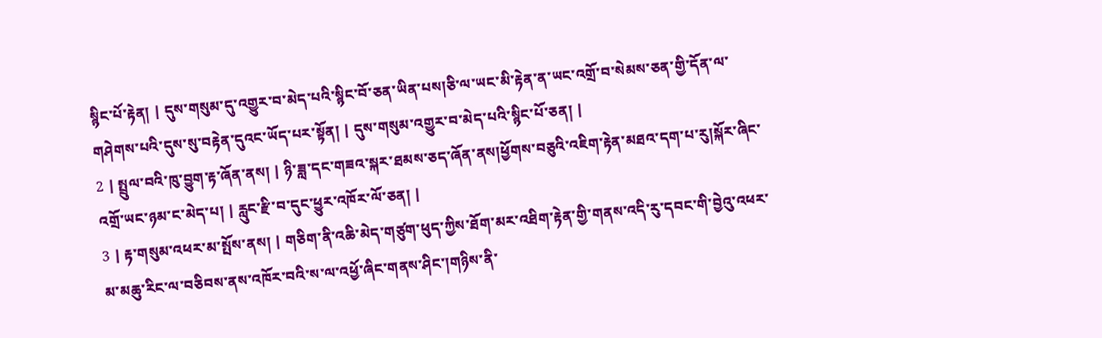སྙིང་པོ་རྟེན། | དུས་གསུམ་དུ་འགྱུར་བ་མེད་པའི་སྙིང་བོ་ཅན་ཡིན་པས།ཅི་ལ་ཡང་མི་རྟེན་ན་ཡང་འགྲོ་བ་སེམས་ཅན་གྱི་དོན་ལ་གཤེགས་པའི་དུས་སུ་བརྟེན་དུའང་ཡོད་པར་སྟོན། | དུས་གསུམ་འགྱུར་བ་མེད་པའི་སྙིང་པོ་ཅན། |
2 | སྤྲུལ་བའི་ཁུ་བྱུག་རྟ་ཞོན་ནས། | ཉི་ཟླ་དང་གཟའ་སྐར་ཐམས་ཅད་ཞོན་ནས།ཕྱོགས་བཅུའི་འཇིག་རྟེན་མཐའ་དག་པ་རུ།སྐོར་ཞིང་འགྲོ་ཡང་ཉམ་ང་མེད་པ། | རླུང་རྫི་བ་དུང་ཕྱུར་འཁོར་ལོ་ཅན། |
3 | རྟ་གསུམ་འཕར་མ་སྤོས་ནས། | གཅིག་ནི་འཆི་མེད་གཙུག་ཕུད་ཀྱིས་ཐོག་མར་འཐིག་རྟེན་གྱི་གནས་འདི་རུ་དབང་གི་བྱེའུ་འཕར་མ་མཆུ་རིང་ལ་བཅིབས་ནས་འཁོར་བའི་ས་ལ་འཕྱོ་ཞིང་གནས་ཤིང་།གཉིས་ནི་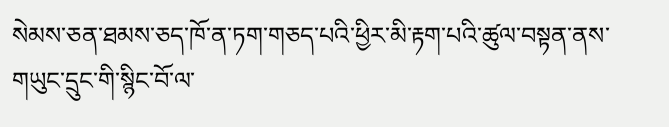སེམས་ཅན་ཐམས་ཅད་ཁོ་ན་ཏག་གཅད་པའི་ཕྱིར་མི་རྟག་པའི་ཚུལ་བསྟན་ནས་གཡུང་དྲུང་གི་སྙིང་བོ་ལ་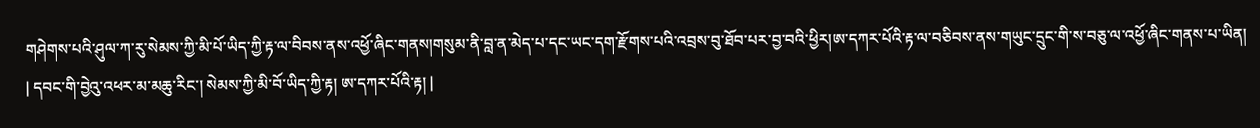གཤེགས་པའི་ཤུལ་ཀ་རུ་སེམས་ཀྱི་མི་པོ་ཡིད་ཀྱི་རྟ་ལ་བིབས་ནས་འཕྱོ་ཞིང་གནས།གསུམ་ནི་བླ་ན་མེད་པ་དང་ཡང་དག་རྫོགས་པའི་འབྲས་བུ་ཐོབ་པར་བྱ་བའི་ཕྱིར།ཨ་དཀར་པོའི་རྟ་ལ་བཅིབས་ནས་གཡུང་དྲུང་གི་ས་བཅུ་ལ་འཕྱོ་ཞིང་གནས་པ་ཡིན། | དབང་གི་བྱེའུ་འཕར་མ་མཆུ་རིང་། སེམས་ཀྱི་མི་བོ་ཡིད་ཀྱི་རྟ། ཨ་དཀར་པོའི་རྟ། |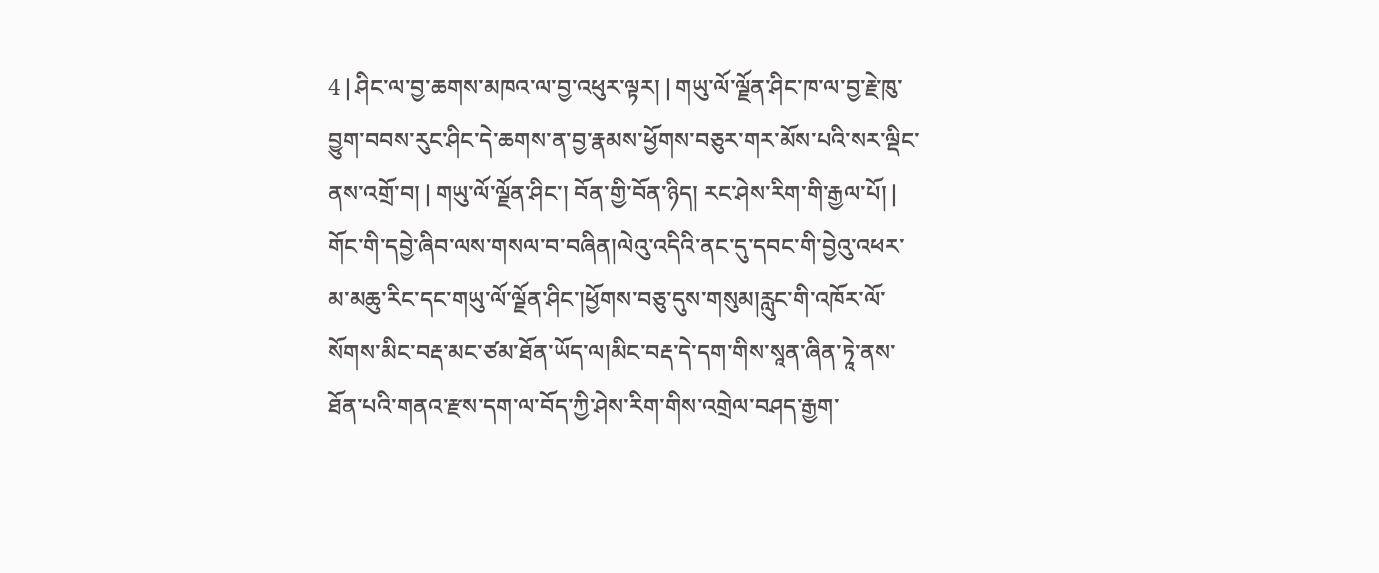4 | ཤིང་ལ་བྱ་ཆགས་མཁའ་ལ་བྱ་འཕུར་ལྟར། | གཡུ་ལོ་ལྗོན་ཤིང་ཁ་ལ་བྱ་རྗེ་ཁུ་བྱུག་བབས་རུང་ཤིང་དེ་ཆགས་ན་བྱ་རྣམས་ཕྱོགས་བཅུར་གར་མོས་པའི་སར་ལྡིང་ནས་འགྲོ་བ། | གཡུ་ལོ་ལྗོན་ཤིང་། བོན་གྱི་བོན་ཉིད། རང་ཤེས་རིག་གི་རྒྱལ་པོ། |
གོང་གི་དབྱེ་ཞིབ་ལས་གསལ་བ་བཞིན།ལེའུ་འདིའི་ནང་དུ་དབང་གི་བྱེའུ་འཕར་མ་མཆུ་རིང་དང་གཡུ་ལོ་ལྗོན་ཤིང་།ཕྱོགས་བཅུ་དུས་གསུམ།རླུང་གི་འཁོར་ལོ་སོགས་མིང་བརྡ་མང་ཙམ་ཐོན་ཡོད་ལ།མིང་བརྡ་དེ་དག་གིས་སཱན་ཞིན་ཏཱེ་ནས་ཐོན་པའི་གནའ་རྫས་དག་ལ་བོད་ཀྱི་ཤེས་རིག་གིས་འགྲེལ་བཤད་རྒྱག་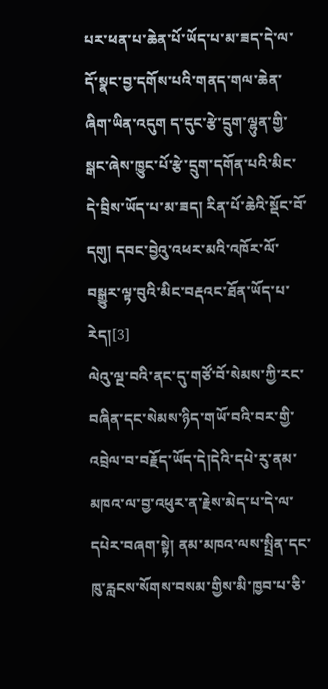པར་ཕན་པ་ཆེན་པོ་ཡོད་པ་མ་ཟད་དེ་ལ་དོ་སྣང་བྱ་དགོས་པའི་གནད་གལ་ཆེན་ཞིག་ཡིན་འདུག ད་དུང་རྩེ་དྲུག་ལྷུན་གྱི་སྒང་ཞེས་ཁྱུང་པོ་རྩེ་དྲུག་དགོན་པའི་མིང་དེ་བྲིས་ཡོད་པ་མ་ཟད། རིན་པོ་ཆེའི་སྡོང་བོ་དགུ། དབང་བྱེའུ་འཕར་མའི་འཁོར་ལོ་བསྒྱུར་ལྟ་བུའི་མིང་བརྡའང་ཐོན་ཡོད་པ་རེད།[3]
ལེའུ་ལྔ་བའི་ནང་དུ་གཙོ་བོ་སེམས་ཀྱི་རང་བཞིན་དང་སེམས་ཉིད་གཡོ་བའི་བར་གྱི་འབྲེལ་བ་བརྗོད་ཡོད་དེ།དེའི་དཔེ་རུ་ནམ་མཁའ་ལ་བྱ་འཕུར་ན་རྗེས་མེད་པ་དེ་ལ་དཔེར་བཞག་སྟེ། ནམ་མཁའ་ལས་སྤྲིན་དང་ཁུ་རླངས་སོགས་བསམ་གྱིས་མི་ཁྱབ་པ་ཅི་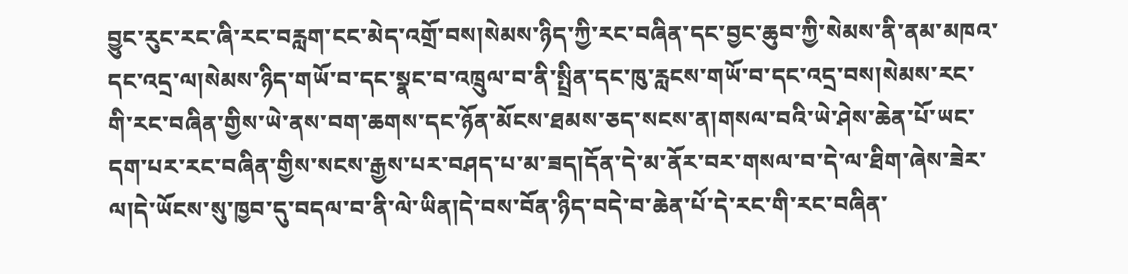བྱུང་རུང་རང་ཞི་རང་བརླག་ངང་མེད་འགྲོ་བས།སེམས་ཉིད་ཀྱི་རང་བཞིན་དང་བྱང་ཆུབ་ཀྱི་སེམས་ནི་ནམ་མཁའ་དང་འདྲ་ལ།སེམས་ཉིད་གཡོ་བ་དང་སྣང་བ་འཁྲུལ་བ་ནི་སྤྲིན་དང་ཁུ་རླངས་གཡོ་བ་དང་འདྲ་བས།སེམས་རང་གི་རང་བཞིན་གྱིས་ཡེ་ནས་བག་ཆགས་དང་ཉོན་མོངས་ཐམས་ཅད་སངས་ན།གསལ་བའི་ཡེ་ཤེས་ཆེན་པོ་ཡང་དག་པར་རང་བཞིན་གྱིས་སངས་རྒྱས་པར་བཤད་པ་མ་ཟད།དོན་དེ་མ་ནོར་བར་གསལ་བ་དེ་ལ་ཐིག་ཞེས་ཟེར་ལ།དེ་ཡོངས་སུ་ཁྱབ་དུ་བདལ་བ་ནི་ལེ་ཡིན།དེ་བས་བོན་ཉིད་བདེ་བ་ཆེན་པོ་དེ་རང་གི་རང་བཞིན་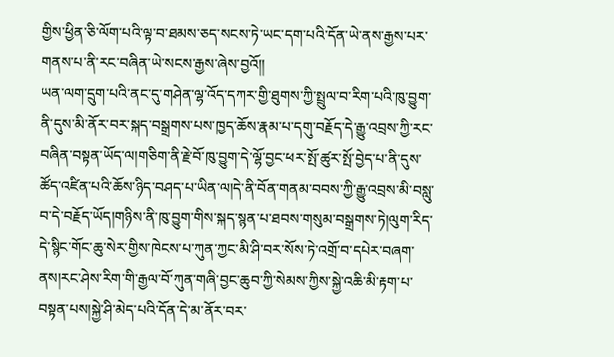གྱིས་ཕྱིན་ཅི་ལོག་པའི་ལྟ་བ་ཐམས་ཅད་སངས་ཏེ་ཡང་དག་པའི་དོན་ཡེ་ནས་རྒྱས་པར་གནས་པ་ནི་རང་བཞིན་ཡེ་སངས་རྒྱས་ཞེས་བྱའོ།།
ཡན་ལག་དྲུག་པའི་ནང་དུ་གཤེན་ལྷ་འོད་དཀར་གྱི་ཐུགས་ཀྱི་སྤྲུལ་བ་རིག་པའི་ཁུ་བྱུག་ནི་དུས་མི་ནོར་བར་སྐད་བསྒྲགས་པས་ཁྱད་ཆོས་རྣམ་པ་དགུ་བརྗོད་དེ་རྒྱུ་འབྲས་ཀྱི་རང་བཞིན་བསྟན་ཡོད་ལ།གཅིག་ནི་རྗེ་བོ་ཁུ་བྱུག་དེ་ལྷོ་བྱང་ཕར་སྤོ་ཚུར་སྤོ་བྱེད་པ་ནི་དུས་ཚོད་འཛིན་པའི་ཆོས་ཉིད་བཤད་པ་ཡིན་ལ།དེ་ནི་བོན་གནམ་བབས་ཀྱི་རྒྱུ་འབྲས་མི་བསླུ་བ་དེ་བརྗོད་ཡོད།གཉིས་ནི་ཁུ་བྱུག་གིས་སྐད་སྙན་པ་ཐབས་གསུམ་བསྒྲགས་ཏེ།ལུག་རིད་དེ་སྙིང་གོང་ཆུ་སེར་གྱིས་ཁེངས་པ་ཀུན་ཀྱང་མི་ཤི་བར་སོས་ཏེ་འགྲོ་བ་དཔེར་བཞག་ནས།རང་ཤེས་རིག་གི་རྒྱལ་བོ་ཀུན་གཞི་བྱང་ཆུབ་ཀྱི་སེམས་ཀྱིས་སྐྱེ་འཆི་མི་རྟག་པ་བསྟན་པས།སྐྱེ་ཤི་མེད་པའི་དོན་དེ་མ་ནོར་བར་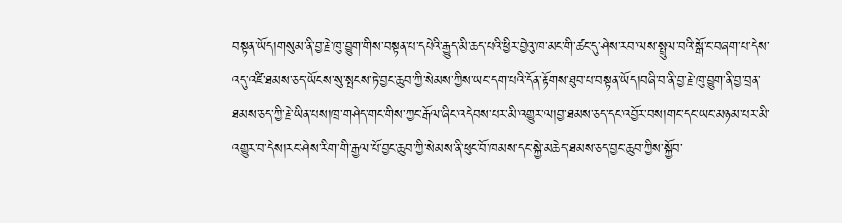བསྟན་ཡོད།གསུམ་ནི་བྱ་རྗེ་ཁུ་བྱུག་གིས་བསྟན་པ་དཔེའི་རྒྱུད་མི་ཆད་པའི་ཕྱིར་བྱེའུ་ཁ་མང་གི་ཚང་དུ་ཤེས་རབ་ལས་སྤྲུལ་བའི་སྒོ་ང་བཞག་པ་དེས་འདུ་འཛི་ཐམས་ཅད་ཡོངས་སུ་སྤངས་ཏེ་བྱང་ཆུབ་ཀྱི་སེམས་ཀྱིས་ཡང་དག་པའི་དོན་རྟོགས་ཐུབ་པ་བསྟན་ཡོད།བཞི་བ་ནི་བྱ་རྗེ་ཁུ་བྱུག་ནི་བྱ་བྲན་ཐམས་ཅད་ཀྱི་རྗེ་ཡིན་པས།ཁྲ་གཤེད་གང་གིས་ཀྱང་རྒོལ་ཞིང་འདེབས་པར་མི་འགྱུར་ལ།བྱ་ཐམས་ཅད་དང་འབྱོར་བས།གང་དང་ཡང་མཉམ་པར་མི་འགྱུར་བ་དེས།རང་ཤེས་རིག་གི་རྒྱལ་པོ་བྱང་ཆུབ་ཀྱི་སེམས་ནི་ཕུང་བོ་ཁམས་དང་སྐྱེ་མཆེད་ཐམས་ཅད་བྱང་ཆུབ་ཀྱིས་སྐྱོབ་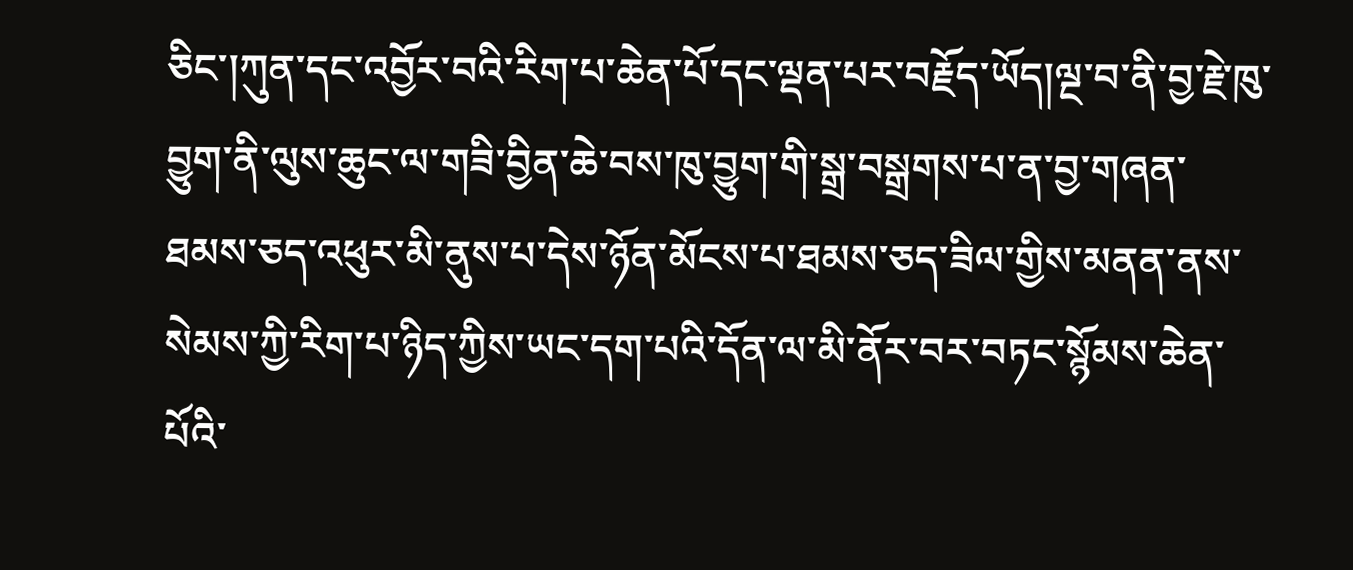ཅིང་།ཀུན་དང་འབྱོར་བའི་རིག་པ་ཆེན་པོ་དང་ལྡན་པར་བརྗོད་ཡོད།ལྔ་བ་ནི་བྱ་རྗེ་ཁུ་བྱུག་ནི་ལུས་ཆུང་ལ་གཟི་བྱིན་ཆེ་བས་ཁུ་བྱུག་གི་སྒྲ་བསྒྲགས་པ་ན་བྱ་གཞན་ཐམས་ཅད་འཕུར་མི་ནུས་པ་དེས་ཉོན་མོངས་པ་ཐམས་ཅད་ཟིལ་གྱིས་མནན་ནས་སེམས་ཀྱི་རིག་པ་ཉིད་ཀྱིས་ཡང་དག་པའི་དོན་ལ་མི་ནོར་བར་བཏང་སྙོམས་ཆེན་པོའི་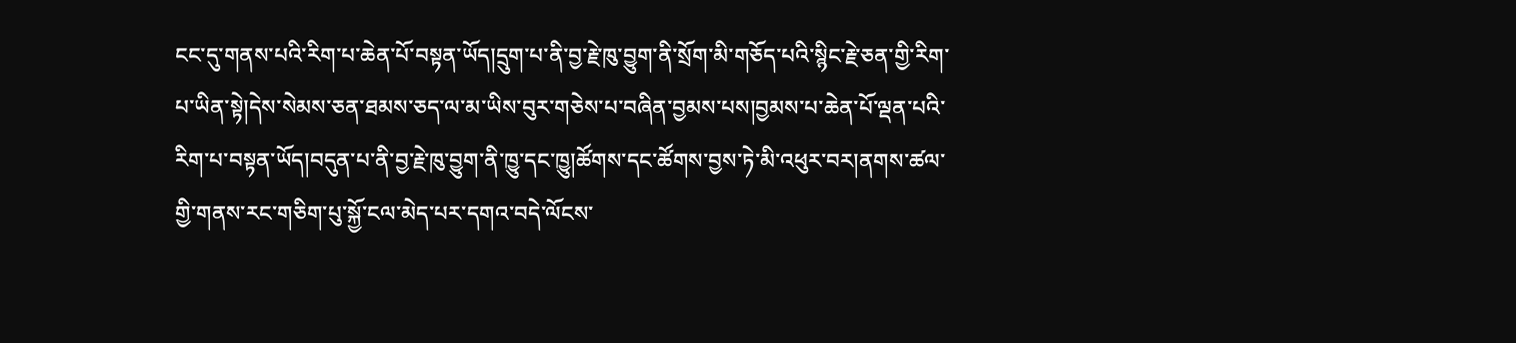ངང་དུ་གནས་པའི་རིག་པ་ཆེན་པོ་བསྟན་ཡོད།དྲུག་པ་ནི་བྱ་རྗེ་ཁུ་བྱུག་ནི་སྲོག་མི་གཅོད་པའི་སྙིང་རྗེ་ཅན་གྱི་རིག་པ་ཡིན་སྟེ།དེས་སེམས་ཅན་ཐམས་ཅད་ལ་མ་ཡིས་བུར་གཅེས་པ་བཞིན་བྱམས་པས།བྱམས་པ་ཆེན་པོ་ལྡན་པའི་རིག་པ་བསྟན་ཡོད།བདུན་པ་ནི་བྱ་རྗེ་ཁུ་བྱུག་ནི་ཁྱུ་དང་ཁྱུ།ཚོགས་དང་ཚོགས་བྱས་ཏེ་མི་འཕུར་བར།ནགས་ཚལ་གྱི་གནས་རང་གཅིག་པུ་སྐྱོ་ངལ་མེད་པར་དགའ་བདེ་ལོངས་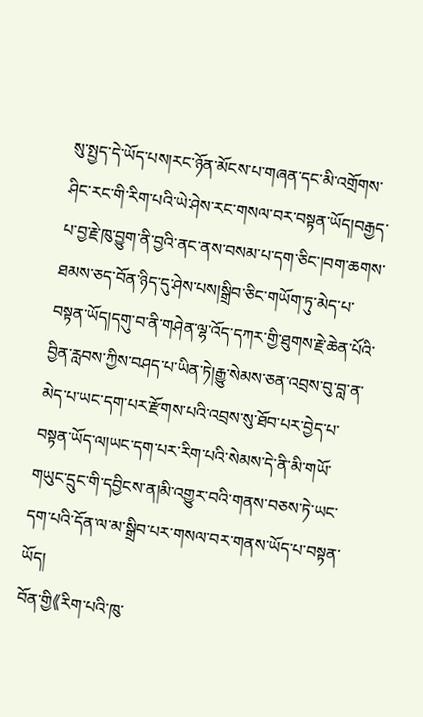སུ་སྤྱད་དེ་ཡོད་པས།རང་ཉོན་མོངས་པ་གཞན་དང་མི་འགྲོགས་ཤིང་རང་གི་རིག་པའི་ཡེ་ཤེས་རང་གསལ་བར་བསྟན་ཡོད།བརྒྱད་པ་བྱ་རྗེ་ཁུ་བྱུག་ནི་བྱའི་ནང་ནས་བསམ་པ་དག་ཅིང་།བག་ཆགས་ཐམས་ཅད་བོན་ཉིད་དུ་ཤེས་པས།སྒྲིབ་ཅིང་གཡོག་ཏུ་མེད་པ་བསྟན་ཡོད།དགུ་བ་ནི་གཤེན་ལྷ་འོད་དཀར་གྱི་ཐུགས་རྗེ་ཆེན་པོའི་བྱིན་རླབས་ཀྱིས་བཤད་པ་ཡིན་ཏེ།རྒྱུ་སེམས་ཅན་འབྲས་བུ་བླ་ན་མེད་པ་ཡང་དག་པར་རྫོགས་པའི་འབྲས་སུ་ཐོབ་པར་བྱེད་པ་བསྟན་ཡོད་ལ།ཡང་དག་པར་རིག་པའི་སེམས་དེ་ནི་མི་གཡོ་གཡུང་དྲུང་གི་དབྱིངས་ན།མི་འགྱུར་བའི་གནས་བཅས་ཏེ་ཡང་དག་པའི་དོན་ལ་མ་སྒྲིབ་པར་གསལ་བར་གནས་ཡོད་པ་བསྟན་ཡོད།
བོན་གྱི《རིག་པའི་ཁུ་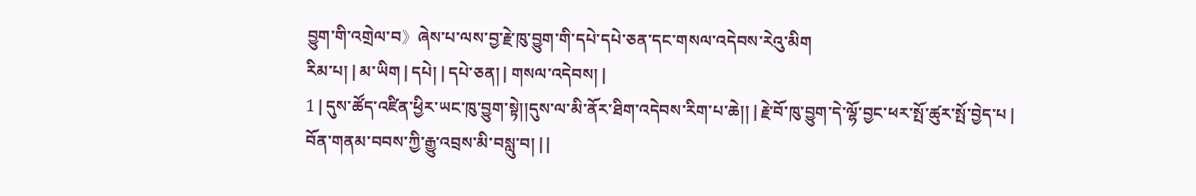བྱུག་གི་འགྲེལ་བ》ཞེས་པ་ལས་བྱ་རྗེ་ཁུ་བྱུག་གི་དཔེ་དཔེ་ཅན་དང་གསལ་འདེབས་རེའུ་མིག
རིམ་པ། | མ་ཡིག | དཔེ། | དཔེ་ཅན། | གསལ་འདེབས། |
1 | དུས་ཚོད་འཛིན་ཕྱིར་ཡང་ཁུ་བྱུག་སྟེ།།དུས་ལ་མི་ནོར་ཐིག་འདེབས་རིག་པ་ཆེ།། | རྗེ་བོ་ཁུ་བྱུག་དེ་ལྷོ་བྱང་ཕར་སྤོ་ཚུར་སྤོ་བྱེད་པ | བོན་གནམ་བབས་ཀྱི་རྒྱུ་འབྲས་མི་བསླུ་བ། | |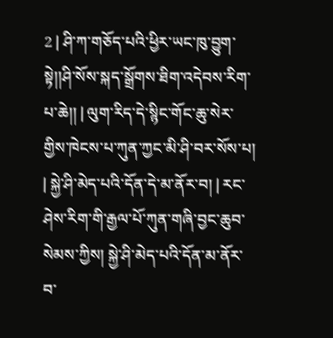2 | ཤི་ཀ་གཅོད་པའི་ཕྱིར་ཡང་ཁུ་བྱུག་སྟེ།།ཤི་སོས་སྐད་སྒྲོགས་ཐིག་འདེབས་རིག་པ་ཆེ།། | ལུག་རིད་དེ་སྙིང་གོང་ཆུ་སེར་གྱིས་ཁེངས་པ་ཀུན་ཀྱང་མི་ཤི་བར་སོས་པ། | སྐྱེ་ཤི་མེད་པའི་དོན་དེ་མ་ནོར་བ། | རང་ཤེས་རིག་གི་རྒྱལ་པོ་ཀུན་གཞི་བྱང་ཆུབ་སེམས་ཀྱིས། སྐྱེ་ཤི་མེད་པའི་དོན་མ་ནོར་བ་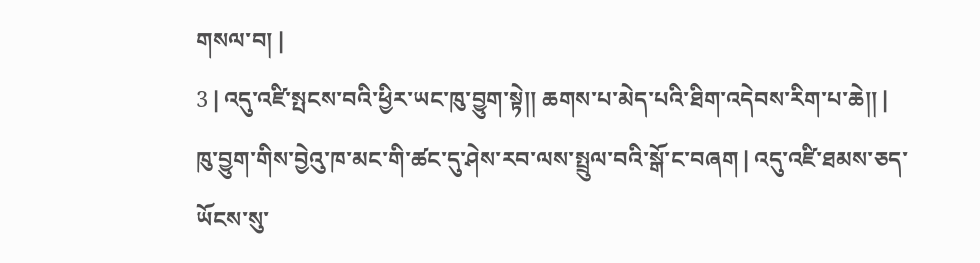གསལ་བ། |
3 | འདུ་འཛི་སྤངས་བའི་ཕྱིར་ཡང་ཁུ་བྱུག་སྟེ།། ཆགས་པ་མེད་པའི་ཐིག་འདེབས་རིག་པ་ཆེ།། | ཁུ་བྱུག་གིས་བྱེའུ་ཁ་མང་གི་ཚང་དུ་ཤེས་རབ་ལས་སྤྲུལ་བའི་སྒོ་ང་བཞག | འདུ་འཛི་ཐམས་ཅད་ཡོངས་སུ་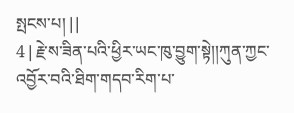སྤངས་པ། | |
4 | རྗེ་ས་ཟིན་པའི་ཕྱིར་ཡང་ཁུ་བྱུག་སྟེ།།ཀུན་ཀྱང་འབྱོར་བའི་ཐིག་གདབ་རིག་པ་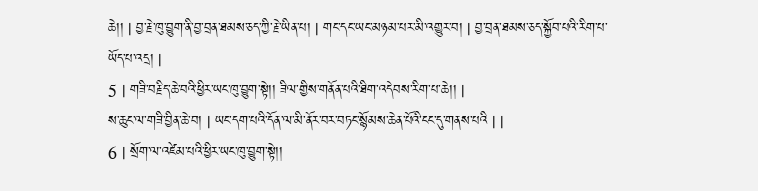ཆེ།། | བྱ་རྗེ་ཁུ་བྱུག་ནི་བྱ་བྲན་ཐམས་ཅད་ཀྱི་རྗེ་ཡིན་པ། | གང་དང་ཡང་མཉམ་པར་མི་འགྱུར་བ། | བྱ་བྲན་ཐམས་ཅད་སྐྱོབ་པའི་རིག་པ་ཡོད་པ་འདྲ། |
5 | གཟི་བརྗིད་ཆེ་བའི་ཕྱིར་ཡང་ཁུ་བྱུག་སྟེ།། ཟིལ་གྱིས་གནོན་པའི་ཐིག་འདེབས་རིག་པ་ཆེ།། |
ས་ཆུང་ལ་གཟི་བྱིན་ཆེ་བ། | ཡང་དག་པའི་དོན་ལ་མི་ནོར་བར་བཏང་སྙོམས་ཆེན་པོའི་ངང་དུ་གནས་པའི | |
6 | སྲོག་ལ་འཛེམ་པའི་ཕྱིར་ཡང་ཁུ་བྱུག་སྟེ།།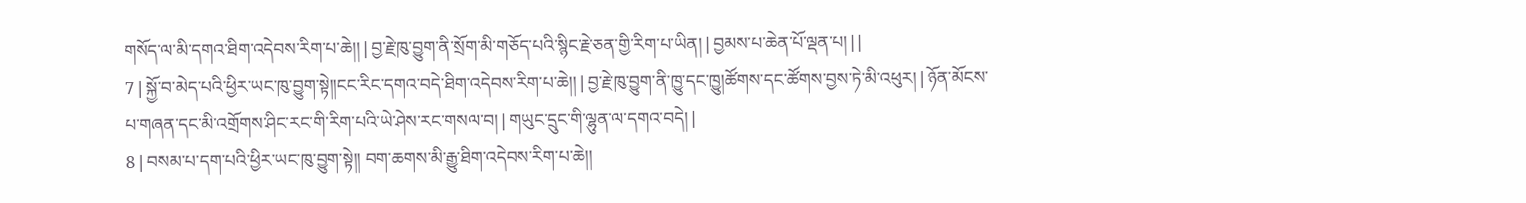གསོད་ལ་མི་དགའ་ཐིག་འདེབས་རིག་པ་ཆེ།། | བྱ་རྗེ་ཁུ་བྱུག་ནི་སྲོག་མི་གཅོད་པའི་སྙིང་རྗེ་ཅན་གྱི་རིག་པ་ཡིན། | བྱམས་པ་ཆེན་པོ་ལྡན་པ། | |
7 | སྐྱོ་བ་མེད་པའི་ཕྱིར་ཡང་ཁུ་བྱུག་སྟེ།།ངང་རིང་དགའ་བདེ་ཐིག་འདེབས་རིག་པ་ཆེ།། | བྱ་རྗེ་ཁུ་བྱུག་ནི་ཁྱུ་དང་ཁྱུ།ཚོགས་དང་ཚོགས་བྱས་ཏེ་མི་འཕུར། | ཉོན་མོངས་པ་གཞན་དང་མི་འགྲོགས་ཤིང་རང་གི་རིག་པའི་ཡེ་ཤེས་རང་གསལ་བ། | གཡུང་དྲུང་གི་ལྷུན་ལ་དགའ་བདེ། |
8 | བསམ་པ་དག་པའི་ཕྱིར་ཡང་ཁུ་བྱུག་སྟེ།། བག་ཆགས་མི་རྒྱུ་ཐིག་འདེབས་རིག་པ་ཆེ།།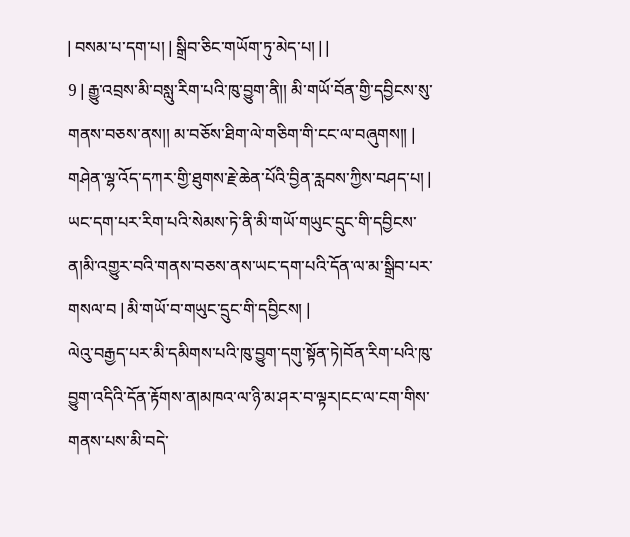| བསམ་པ་དག་པ། | སྒྲིབ་ཅིང་གཡོག་ཏུ་མེད་པ། | |
9 | རྒྱུ་འབྲས་མི་བསླུ་རིག་པའི་ཁུ་བྱུག་ནི།། མི་གཡོ་བོན་གྱི་དབྱིངས་སུ་གནས་བཅས་ནས།། མ་བཅོས་ཐིག་ལེ་གཅིག་གི་ངང་ལ་བཞུགས།། | གཤེན་ལྷ་འོད་དཀར་གྱི་ཐུགས་རྗེ་ཆེན་པོའི་བྱིན་རླབས་ཀྱིས་བཤད་པ། | ཡང་དག་པར་རིག་པའི་སེམས་ཏེ་ནི་མི་གཡོ་གཡུང་དྲུང་གི་དབྱིངས་ན།མི་འགྱུར་བའི་གནས་བཅས་ནས་ཡང་དག་པའི་དོན་ལ་མ་སྒྲིབ་པར་གསལ་བ | མི་གཡོ་བ་གཡུང་དྲུང་གི་དབྱིངས། |
ལེའུ་བརྒྱད་པར་མི་དམིགས་པའི་ཁུ་བྱུག་དགུ་སྟོན་ཏེ།བོན་རིག་པའི་ཁུ་བྱུག་འདིའི་དོན་རྟོགས་ན།མཁའ་ལ་ཉི་མ་ཤར་བ་ལྟར།ངང་ལ་ངག་གིས་གནས་པས་མི་བདེ་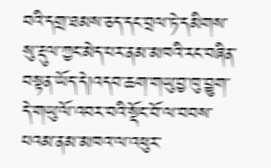བའི་དགྲ་ཐམས་ཅད་དང་བྲལ་ཏེ་དམིགས་སུ་རྡུལ་ཀྱང་མེད་པར་ནམ་མཁའི་རང་བཞིན་བསྟན་ཡོད་དེ།འདབ་ཆག་གཡུ་བྱ་ཁུ་བྱུག་དེ་གཡུ་ལོ་འབར་བའི་སྡོང་བོ་ལ་བབས་པའམ་ནམ་མཁའ་ལ་འཕུར་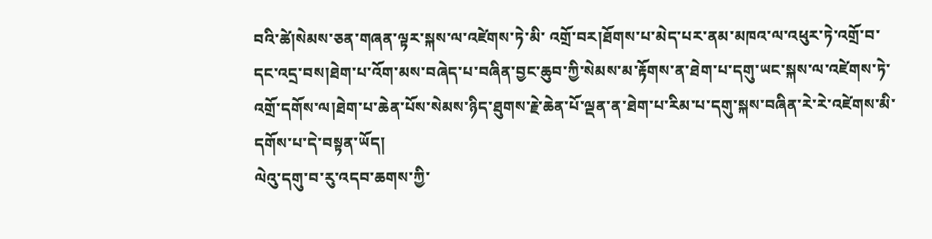བའི་ཚེ།སེམས་ཅན་གཞན་ལྟར་སྐས་ལ་འཛེགས་ཏེ་མི་ འགྲོ་བར།ཐོགས་པ་མེད་པར་ནམ་མཁའ་ལ་འཕུར་ཏེ་འགྲོ་བ་དང་འདྲ་བས།ཐེག་པ་འོག་མས་བཞེད་པ་བཞིན་བྱང་ཆུབ་ཀྱི་སེམས་མ་རྟོགས་ན་ཐེག་པ་དགུ་ཡང་སྐས་ལ་འཛེགས་ཏེ་འགྲོ་དགོས་ལ།ཐེག་པ་ཆེན་པོས་སེམས་ཉིད་ཐུགས་རྗེ་ཆེན་པོ་ལྡན་ན་ཐེག་པ་རིམ་པ་དགུ་སྐས་བཞིན་རེ་རེ་འཛེགས་མི་དགོས་པ་དེ་བསྟན་ཡོད།
ལེའུ་དགུ་བ་རུ་འདབ་ཆགས་ཀྱི་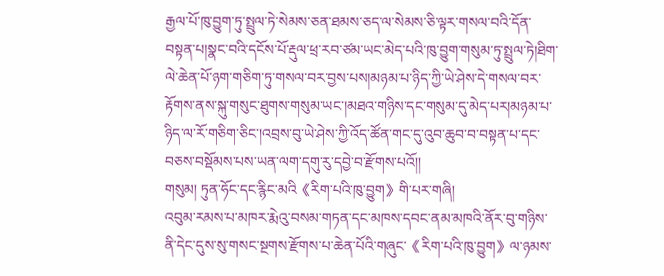རྒྱལ་པོ་ཁུ་བྱུག་ཏུ་སྤྲུལ་ཏེ་སེམས་ཅན་ཐམས་ཅད་ལ་སེམས་ཅི་ལྟར་གསལ་བའི་དོན་བསྟན་པ།སྣང་བའི་དངོས་པོ་རྡུལ་ཕྲ་རབ་ཙམ་ཡང་མེད་པའི་ཁུ་བྱུག་གསུམ་ཏུ་སྤྲུལ་ཏེ།ཐིག་ལེ་ཆེན་པོ་ཉག་གཅིག་ཏུ་གསལ་བར་བྱས་པས།མཉམ་པ་ཉིད་ཀྱི་ཡེ་ཤེས་དེ་གསལ་བར་རྟོགས་ནས་སྐུ་གསུང་ཐུགས་གསུམ་ཡང་།མཐའ་གཉིས་དང་གསུམ་དུ་མེད་པར།མཉམ་པ་ཉིད་ལ་རོ་གཅིག་ཅིང་།འབྲས་བུ་ཡེ་ཤེས་ཀྱི་འོད་ཚོན་གང་དུ་འུབ་ཆུབ་བ་བསྟན་པ་དང་བཅས་བསྡོམས་པས་ཡན་ལག་དགུ་རུ་དབྱེ་བ་རྫོགས་པའོ།།
གསུམ། ཏུན་ཧོང་དང་རྙིང་མའི《རིག་པའི་ཁུ་བྱུག》གི་པར་གཞི།
འབུམ་རམས་པ་མཁར་རྨེའུ་བསམ་གཏན་དང་མཁས་དབང་ནམ་མཁའི་ནོར་བུ་གཉིས་ནི་དེང་དུས་སུ་གསང་སྔགས་རྫོགས་པ་ཆེན་པོའི་གཞུང་《རིག་པའི་ཁུ་བྱུག》ལ་ཉམས་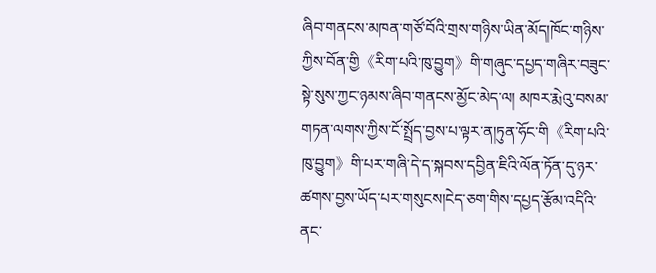ཞིབ་གནངས་མཁན་གཙོ་བོའི་གྲས་གཉིས་ཡིན་མོད།ཁོང་གཉིས་ཀྱིས་བོན་གྱི《རིག་པའི་ཁུ་བྱུག》གི་གཞུང་དཔྱད་གཞིར་བཟུང་སྟེ་སུས་ཀྱང་ཉམས་ཞིབ་གནངས་མྱོང་མེད་ལ། མཁར་རྨེའུ་བསམ་གཏན་ལགས་ཀྱིས་ངོ་སྤྲོད་བྱས་པ་ལྟར་ན།ཏུན་ཧོང་གི《རིག་པའི་ཁུ་བྱུག》གི་པར་གཞི་དེ་ད་སྐབས་དབྱིན་ཇིའི་ལོན་ཏོན་དུ་ཉར་ཚགས་བྱས་ཡོད་པར་གསུངས།ངེད་ཅག་གིས་དཔྱད་རྩོམ་འདིའི་ནང་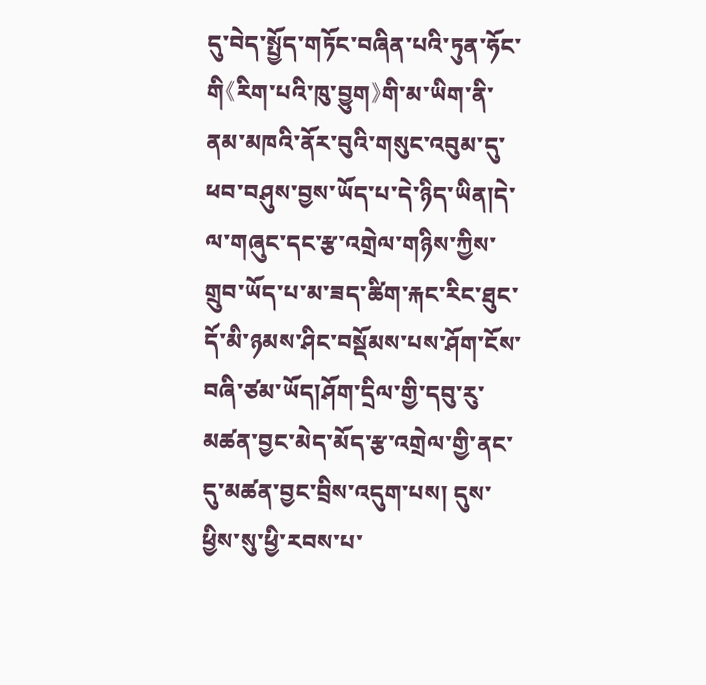དུ་བེད་སྤྱོད་གཏོང་བཞིན་པའི་ཏུན་ཧོང་གི《རིག་པའི་ཁུ་བྱུག》གི་མ་ཡིག་ནི་ནམ་མཁའི་ནོར་བུའི་གསུང་འབུམ་དུ་ཕབ་བཤུས་བྱས་ཡོད་པ་དེ་ཉིད་ཡིན།དེ་ལ་གཞུང་དང་རྩ་འགྲེལ་གཉིས་ཀྱིས་གྲུབ་ཡོད་པ་མ་ཟད་ཚིག་རྐང་རིང་ཐུང་དོ་མི་ཉམས་ཤིང་བསྡོམས་པས་ཤོག་ངོས་བཞི་ཙམ་ཡོད།ཤོག་དྲིལ་གྱི་དབུ་རུ་མཚན་བྱང་མེད་མོད་རྩ་འགྲེལ་གྱི་ནང་དུ་མཚན་བྱང་བྲིས་འདུག་པས། དུས་ཕྱིས་སུ་ཕྱི་རབས་པ་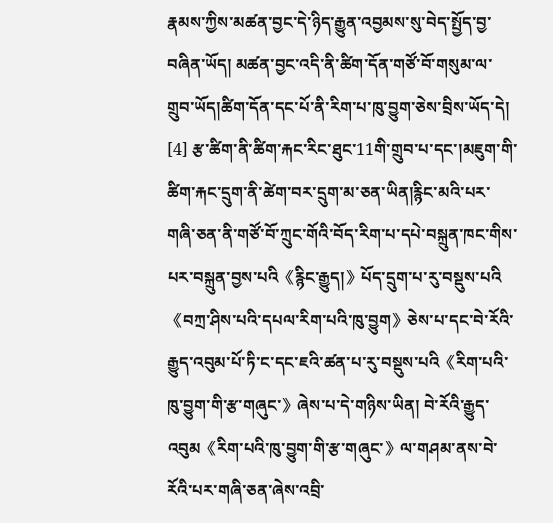རྣམས་ཀྱིས་མཚན་བྱང་དེ་ཉིད་རྒྱུན་འབྱམས་སུ་བེད་སྤྱོད་བྱ་བཞིན་ཡོད། མཚན་བྱང་འདི་ནི་ཚིག་དོན་གཙོ་བོ་གསུམ་ལ་གྲུབ་ཡོད།ཚིག་དོན་དང་པོ་ནི་རིག་པ་ཁུ་བྱུག་ཅེས་བྲིས་ཡོད་དེ། [4] རྩ་ཚིག་ནི་ཚིག་རྐང་རིང་ཐུང་11གི་གྲུབ་པ་དང་།མཇུག་གི་ཚིག་རྐང་དྲུག་ནི་ཚེག་བར་དྲུག་མ་ཅན་ཡིན།རྙིང་མའི་པར་གཞི་ཅན་ནི་གཙོ་བོ་ཀྲུང་གོའི་བོད་རིག་པ་དཔེ་བསྐྲུན་ཁང་གིས་པར་བསྐྲུན་བྱས་པའི《རྙིང་རྒྱུད།》པོད་དྲུག་པ་རུ་བསྡུས་པའི《བཀྲ་ཤིས་པའི་དཔལ་རིག་པའི་ཁུ་བྱུག》ཅེས་པ་དང་བེ་རོའི་རྒྱུད་འབུམ་པོ་ཏི་ང་དང་ཇའི་ཚན་པ་རུ་བསྡུས་པའི《རིག་པའི་ཁུ་བྱུག་གི་རྩ་གཞུང་》ཞེས་པ་དེ་གཉིས་ཡིན། བེ་རོའི་རྒྱུད་འབུམ《རིག་པའི་ཁུ་བྱུག་གི་རྩ་གཞུང་》ལ་གཤམ་ནས་བེ་རོའི་པར་གཞི་ཅན་ཞེས་འབྲི་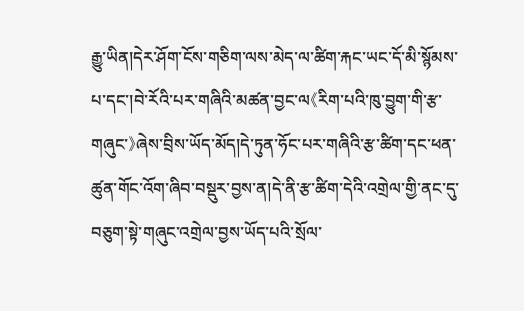རྒྱུ་ཡིན།དེར་ཤོག་ངོས་གཅིག་ལས་མེད་ལ་ཚིག་རྐང་ཡང་དོ་མི་སྙོམས་པ་དང་།བེ་རོའི་པར་གཞིའི་མཚན་བྱང་ལ《རིག་པའི་ཁུ་བྱུག་གི་རྩ་གཞུང་》ཞེས་བྲིས་ཡོད་མོད།དེ་ཏུན་ཧོང་པར་གཞིའི་རྩ་ཚིག་དང་ཕན་ཚུན་གོང་འོག་ཞིབ་བསྡུར་བྱས་ན།དེ་ནི་རྩ་ཚིག་དེའི་འགྲེལ་གྱི་ནང་དུ་བཅུག་སྟེ་གཞུང་འགྲེལ་བྱས་ཡོད་པའི་སྲོལ་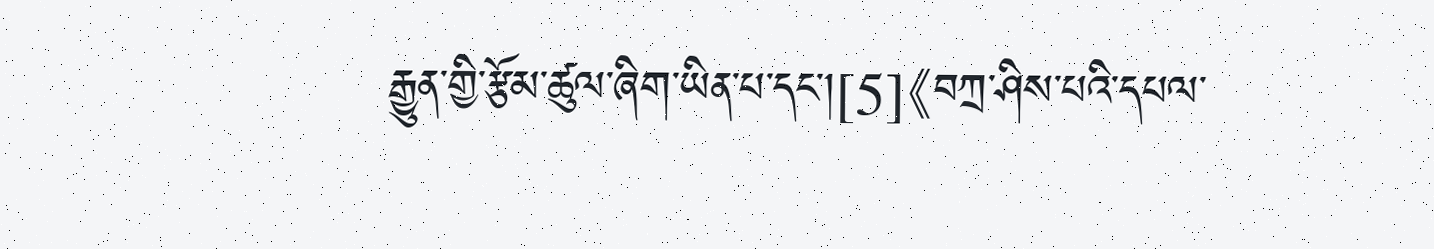རྒྱུན་གྱི་རྩོམ་ཚུལ་ཞིག་ཡིན་པ་དང་།[5]《བཀྲ་ཤིས་པའི་དཔལ་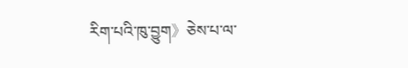རིག་པའི་ཁུ་བྱུག》ཅེས་པ་ལ་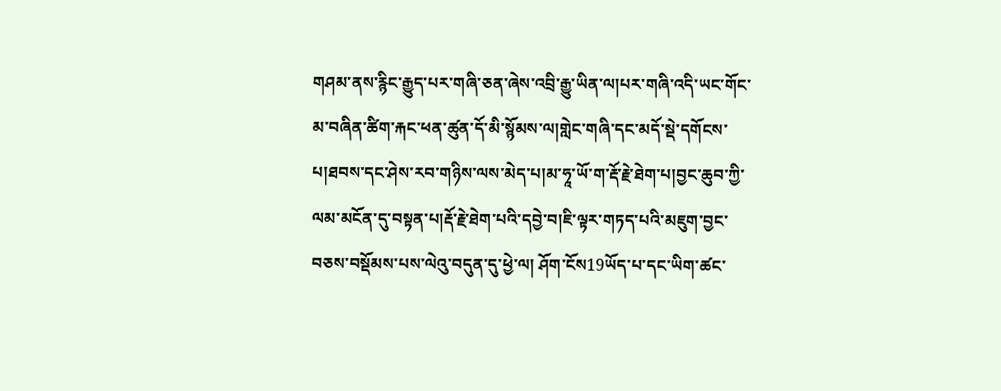གཤམ་ནས་རྙིང་རྒྱུད་པར་གཞི་ཅན་ཞེས་འབྲི་རྒྱུ་ཡིན་ལ།པར་གཞི་འདི་ཡང་གོང་མ་བཞིན་ཚིག་རྐང་ཕན་ཚུན་དོ་མི་སྙོམས་ལ།གླེང་གཞི་དང་མདོ་སྡེ་དགོངས་པ།ཐབས་དང་ཤེས་རབ་གཉིས་ལས་མེད་པ།མ་ཧཱ་ཡོ་ག་རྡོ་རྗེ་ཐེག་པ།བྱང་ཆུབ་ཀྱི་ལམ་མངོན་དུ་བསྟན་པ།རྡོ་རྗེ་ཐེག་པའི་དབྱེ་བ།ཇི་ལྟར་གཏད་པའི་མཇུག་བྱང་བཅས་བསྡོམས་པས་ལེའུ་བདུན་དུ་ཕྱེ་ལ། ཤོག་ངོས19ཡོད་པ་དང་ཡིག་ཚང་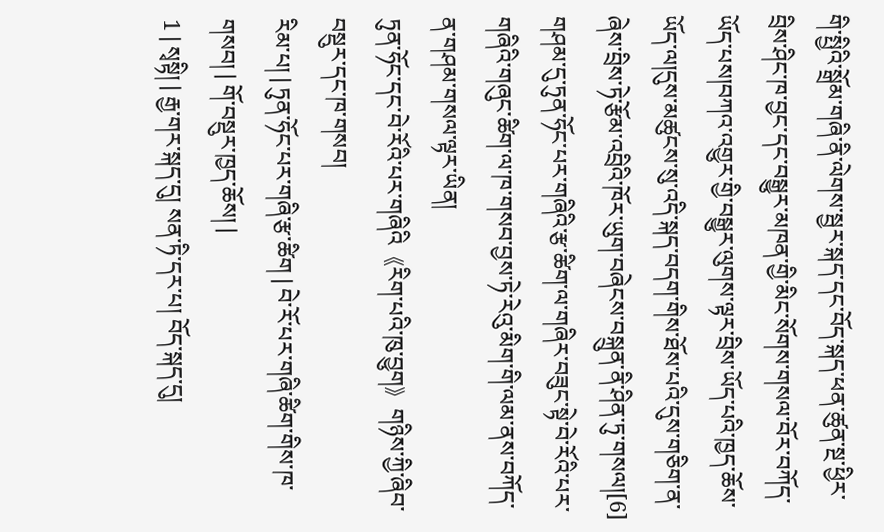གི་སྤྱིའི་སྒྲོམ་གཞི་ནི་ལེགས་སྦྱར་སྐད་དང་བོད་སྐད་ཕན་ཚུན་སྔ་ཕྱིར་བྲིས་ཤིང་ཁ་བྱང་དང་བསྒྱུར་མཁན་གྱི་མིང་སོགས་གསལ་བོར་བཀོད་ཡོད་པས།བཀའ་འགྱུར་གྱི་བསྒྱུར་ལུགས་ལྟར་བྲིས་ཡོད་པའི་ཁྱད་ཆོས་ཡོད་ལ།དུས་མཚུངས་སུ་འདི་སྐད་བདག་གིས་ཐོས་པའི་དུས་གཅིག་ན་ཞེས་བྲིས་ཏེ་རྩོམ་འབྲིའི་ཁོར་ཡུག་བཞེངས་བསྐྲུན་ནི་ཤིན་ཏུ་གསལ།[6] གཤམ་དུ་ཏུན་ཧོང་པར་གཞིའི་རྩ་ཚིག་ལ་གཞིར་བཟུང་སྟེ་བེ་རོའི་པར་གཞིའི་གཞུང་ཚིག་ལ་ཁ་གསབ་བྱས་ཏེ་རེའུ་མིག་གི་ལམ་ནས་བཀོད་ན་གཤམ་གསལ་ལྟར་ཡིན།
ཏུན་ཧོང་དང་བེ་རོའི་པར་གཞིའི《རིག་པའི་ཁུ་བྱུག》གཉིས་ཀྱི་ཞིབ་བསྡུར་དང་ཁ་གསབ།
རིམ་པ། | ཏུན་ཧོང་པར་གཞི་རྩ་ཚིག | བེ་རོ་པར་གཞི་ཚིག་གིས་ཁ་གསབ། | གོ་བསྡུར་ཁྱད་ཆོས། |
1 | སྭསྟི། | རྒྱ་གར་སྐད་དུ། སན་ཏི་དར་པ། བོད་སྐད་དུ།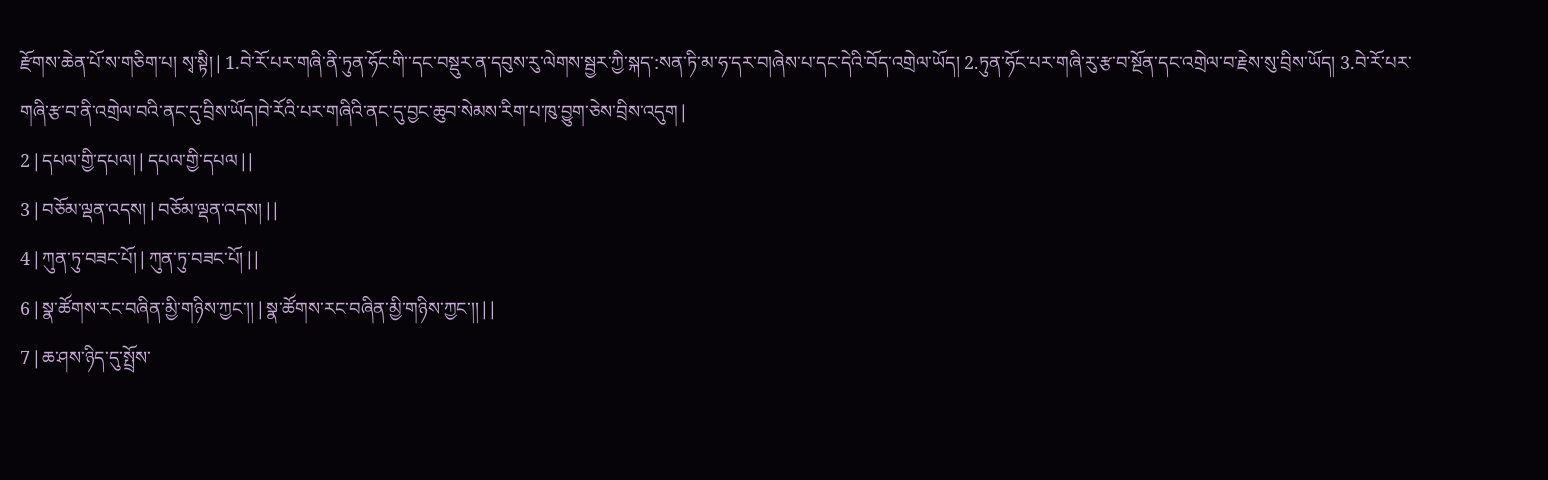རྫོགས་ཆེན་པོ་ས་གཅིག་པ། སྭ་སྟི། | 1.བེ་རོ་པར་གཞི་ནི་ཏུན་ཧོང་གི་་དང་བསྡུར་ན་དབུས་རུ་ལེགས་སྦྱར་ཀྱི་སྐད་:སན་ཏི་མ་ཧ་དར་བ།ཞེས་པ་དང་དེའི་བོད་འགྲེལ་ཡོད། 2.ཏུན་ཧོང་པར་གཞི་རུ་རྩ་བ་སྔོན་དང་འགྲེལ་བ་རྗེས་སུ་བྲིས་ཡོད། 3.བེ་རོ་པར་གཞི་རྩ་བ་ནི་འགྲེལ་བའི་ནང་དུ་བྲིས་ཡོད།བེ་རོའི་པར་གཞིའི་ནང་དུ་བྱང་ཆུབ་སེམས་རིག་པ་ཁུ་བྱུག་ཅེས་བྲིས་འདུག |
2 | དཔལ་གྱི་དཔལ། | དཔལ་གྱི་དཔལ | |
3 | བཅོམ་ལྡན་འདས། | བཅོམ་ལྡན་འདས། | |
4 | ཀུན་ཏུ་བཟང་པོ། | ཀུན་ཏུ་བཟང་པོ། | |
6 | སྣ་ཚོགས་རང་བཞིན་མྱི་གཉིས་ཀྱང་།། | སྣ་ཚོགས་རང་བཞིན་མྱི་གཉིས་ཀྱང་།། | |
7 | ཆ་ཤས་ཉིད་དུ་སྤྲོས་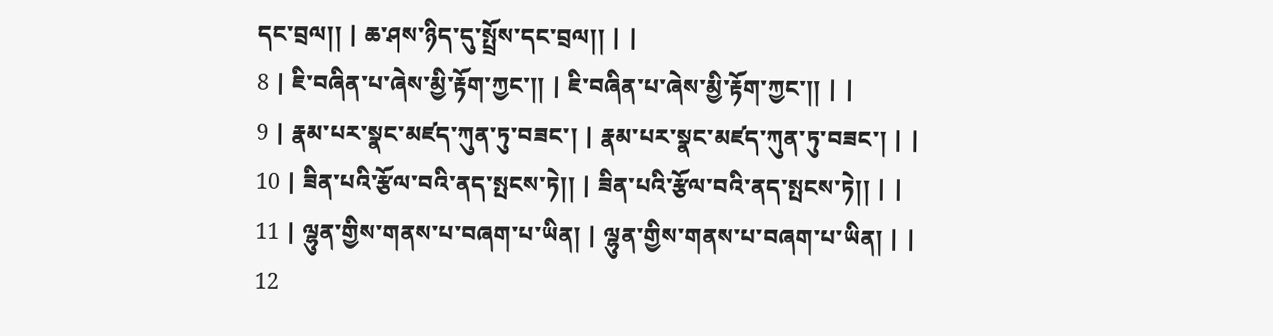དང་བྲལ།། | ཆ་ཤས་ཉིད་དུ་སྤྲོས་དང་བྲལ།། | |
8 | ཇི་བཞིན་པ་ཞེས་མྱི་རྟོག་ཀྱང་།། | ཇི་བཞིན་པ་ཞེས་མྱི་རྟོག་ཀྱང་།། | |
9 | རྣམ་པར་སྣང་མཛད་ཀུན་ཏུ་བཟང་། | རྣམ་པར་སྣང་མཛད་ཀུན་ཏུ་བཟང་། | |
10 | ཟིན་པའི་རྩོལ་བའི་ནད་སྤངས་ཏེ།། | ཟིན་པའི་རྩོལ་བའི་ནད་སྤངས་ཏེ།། | |
11 | ལྷུན་གྱིས་གནས་པ་བཞག་པ་ཡིན། | ལྷུན་གྱིས་གནས་པ་བཞག་པ་ཡིན། | |
12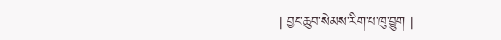| བྱང་ཆུབ་སེམས་རིག་པ་ཁུ་བྱུག |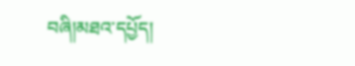བཞི།མཐའ་དཔྱོད།